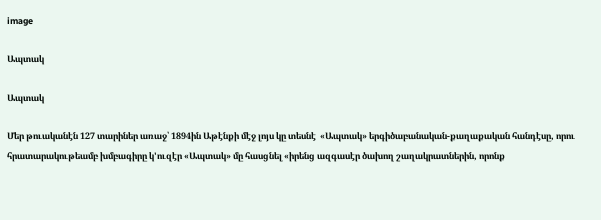image

Ապտակ

Ապտակ

Մեր թուականէն 127 տարիներ առաջ՝ 1894ին Աթէնքի մէջ լոյս կը տեսնէ  «Ապտակ» երգիծաբանական-քաղաքական հանդէսը, որու հրատարակութեամբ խմբագիրը կ'ուզէր «Ապտակ» մը հասցնել «իրենց ազգասէր ծախող շաղակրատներին, որոնք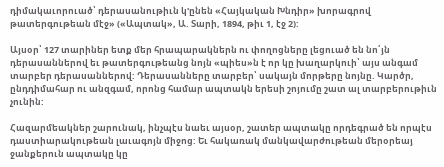դիմակաւորուած՝ դերասանութիւն կ'ընեն «Հայկական Խնդիր» խորագրով թատերգութեան մէջ» («Ապտակ», Ա. Տարի, 1894, թիւ 1, էջ 2):

Այսօր՝ 127 տարիներ ետք մեր հրապարակներն ու փողոցները լեցուած են նո՛յն դերասաններով եւ թատերգութեանց նոյն «պիես»ն է որ կը խաղարկուի՝ այս անգամ տարբեր դերասաններով: Դերասանները տարբեր՝ սակայն մորթերը նոյնը. Կարծր, ընդդիմահար ու անզգամ, որոնց համար ապտակն երեսի շոյումը շատ ալ տարբերութիւն չունին:

Հազարմեակներ շարունակ, ինչպէս նաեւ այսօր, շատեր ապտակը որդեգրած են որպէս դաստիարակութեան լաւագոյն միջոց: Եւ հակառակ մանկավարժութեան մերօրեայ ջանքերուն ապտակը կը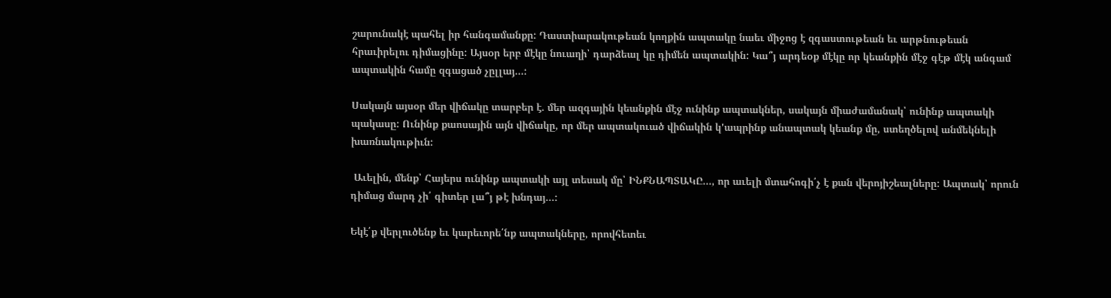շարունակէ պահել իր հանգամանքը: Դաստիարակութեան կողքին ապտակը նաեւ միջոց է զգաստութեան եւ արթնութեան հրաւիրելու դիմացինը: Այսօր երբ մէկը նուաղի՝ դարձեալ կը դիմեն ապտակին: Կա՞յ արդեօք մէկը որ կեանքին մէջ գէթ մէկ անգամ ապտակին համը զգացած չըլլայ...:

Սակայն այսօր մեր վիճակը տարբեր է. մեր ազգային կեանքին մէջ ունինք ապտակներ, սակայն միաժամանակ՝ ունինք ապտակի պակասը: Ունինք քաոսային այն վիճակը, որ մեր ապտակուած վիճակին կ'ապրինք անապտակ կեանք մը, ստեղծելով անմեկնելի խառնակութիւն:

 Աւելին, մենք՝ Հայերս ունինք ապտակի այլ տեսակ մը՝ ԻՆՔՆԱՊՏԱԿԸ..., որ աւելի մտահոգի՛չ է քան վերոյիշեալները: Ապտակ՝ որուն դիմաց մարդ չի՛ գիտեր լա՞յ թէ խնդայ...:

Եկէ՛ք վերլուծենք եւ կարեւորե՛նք ապտակները, որովհետեւ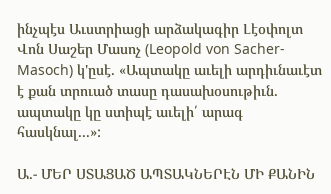ինչպէս Աւստրիացի արձակագիր Լէօփոլտ Վոն Սաշեր Մասոչ (Leopold von Sacher-Masoch) կ'ըսէ. «Ապտակը աւելի արդիւնաւէտ է քան տրուած տասը դասախօսութիւն. ապտակը կը ստիպէ աւելի՛ արագ հասկնալ...»:

Ա.- ՄԵՐ ՍՏԱՑԱԾ ԱՊՏԱԿՆԵՐԷՆ ՄԻ ՔԱՆԻՆ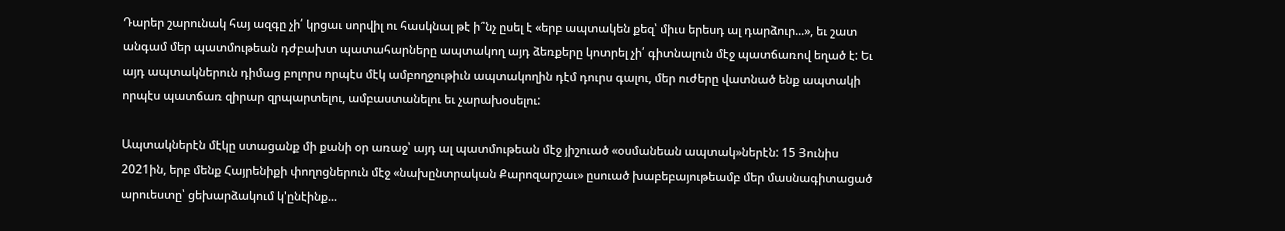Դարեր շարունակ հայ ազգը չի՛ կրցաւ սորվիլ ու հասկնալ թէ ի՞նչ ըսել է «երբ ապտակեն քեզ՝ միւս երեսդ ալ դարձուր...», եւ շատ անգամ մեր պատմութեան դժբախտ պատահարները ապտակող այդ ձեռքերը կոտրել չի՛ գիտնալուն մէջ պատճառով եղած է: Եւ այդ ապտակներուն դիմաց բոլորս որպէս մէկ ամբողջութիւն ապտակողին դէմ դուրս գալու, մեր ուժերը վատնած ենք ապտակի որպէս պատճառ զիրար զրպարտելու, ամբաստանելու եւ չարախօսելու:

Ապտակներէն մէկը ստացանք մի քանի օր առաջ՝ այդ ալ պատմութեան մէջ յիշուած «օսմանեան ապտակ»ներէն: 15 Յունիս 2021ին, երբ մենք Հայրենիքի փողոցներուն մէջ «նախընտրական Քարոզարշաւ» ըսուած խաբեբայութեամբ մեր մասնագիտացած արուեստը՝ ցեխարձակում կ'ընէինք...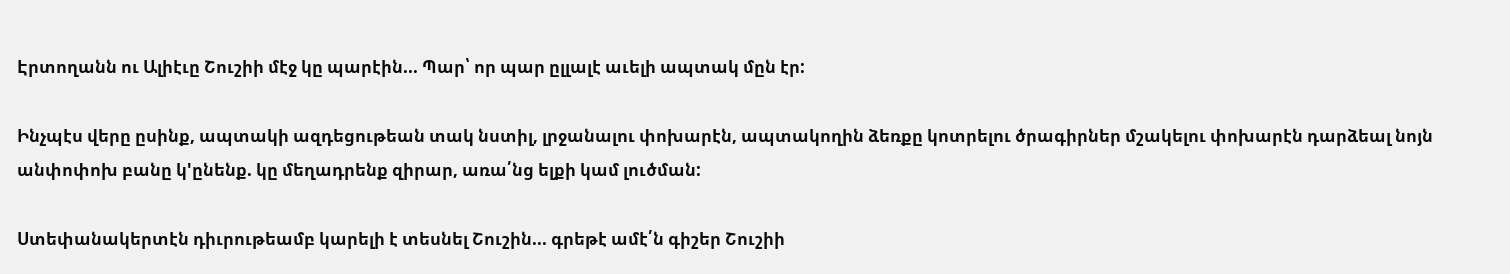Էրտողանն ու Ալիէւը Շուշիի մէջ կը պարէին... Պար՝ որ պար ըլլալէ աւելի ապտակ մըն էր:

Ինչպէս վերը ըսինք, ապտակի ազդեցութեան տակ նստիլ, լրջանալու փոխարէն, ապտակողին ձեռքը կոտրելու ծրագիրներ մշակելու փոխարէն դարձեալ նոյն անփոփոխ բանը կ'ընենք. կը մեղադրենք զիրար, առա՛նց ելքի կամ լուծման:

Ստեփանակերտէն դիւրութեամբ կարելի է տեսնել Շուշին... գրեթէ ամէ՛ն գիշեր Շուշիի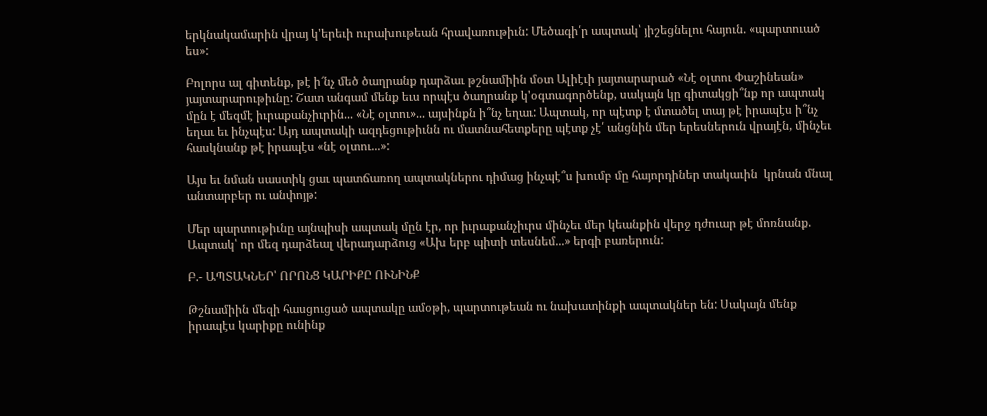երկնակամարին վրայ կ'երեւի ուրախութեան հրավառութիւն: Մեծագի՛ր ապտակ՝ յիշեցնելու հայուն. «պարտուած ես»:

Բոլորս ալ գիտենք, թէ ի՜նչ մեծ ծաղրանք դարձաւ թշնամիին մօտ Ալիէւի յայտարարած «Նէ օլտու Փաշինեան» յայտարարութիւնը: Շատ անգամ մենք եւս որպէս ծաղրանք կ'օգտագործենք, սակայն կը գիտակցի՞նք որ ապտակ մըն է մեզմէ իւրաքանչիւրին... «Նէ օլտու»... այսինքն ի՞նչ եղաւ: Ապտակ, որ պէտք է մտածել տայ թէ իրապէս ի՞նչ եղաւ եւ ինչպէս: Այդ ապտակի ազդեցութիւնն ու մատնահետքերը պէտք չէ՛ անցնին մեր երեսներուն վրայէն, մինչեւ հասկնանք թէ իրապէս «նէ օլտու...»:

Այս եւ նման սաստիկ ցաւ պատճառող ապտակներու դիմաց ինչպէ՞ս խումբ մը հայորդիներ տակաւին  կրնան մնալ անտարբեր ու անփոյթ:

Մեր պարտութիւնը այնպիսի ապտակ մըն էր, որ իւրաքանչիւրս մինչեւ մեր կեանքին վերջ դժուար թէ մոռնանք. Ապտակ՝ որ մեզ դարձեալ վերադարձուց «Ախ երբ պիտի տեսնեմ...» երգի բառերուն:

Բ.- ԱՊՏԱԿՆԵՐ՝ ՈՐՈՆՑ ԿԱՐԻՔԸ ՈՒՆԻՆՔ

Թշնամիին մեզի հասցուցած ապտակը ամօթի, պարտութեան ու նախատինքի ապտակներ են: Սակայն մենք իրապէս կարիքը ունինք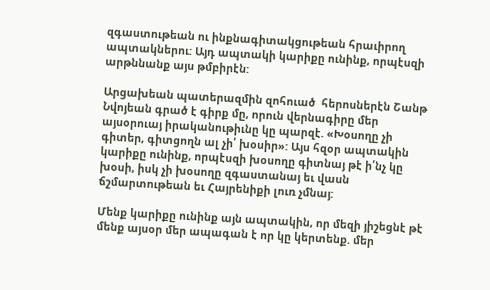զգաստութեան ու ինքնագիտակցութեան հրաւիրող ապտակներու: Այդ ապտակի կարիքը ունինք, որպէսզի արթննանք այս թմբիրէն:

Արցախեան պատերազմին զոհուած  հերոսներէն Շանթ Նվոյեան գրած է գիրք մը, որուն վերնագիրը մեր այսօրուայ իրականութիւնը կը պարզէ. «Խօսողը չի գիտեր, գիտցողն ալ չի՛ խօսիր»: Այս հզօր ապտակին կարիքը ունինք, որպէսզի խօսողը գիտնայ թէ ի՛նչ կը խօսի, իսկ չի խօսողը զգաստանայ եւ վասն ճշմարտութեան եւ Հայրենիքի լուռ չմնայ:

Մենք կարիքը ունինք այն ապտակին, որ մեզի յիշեցնէ թէ մենք այսօր մեր ապագան է որ կը կերտենք. մեր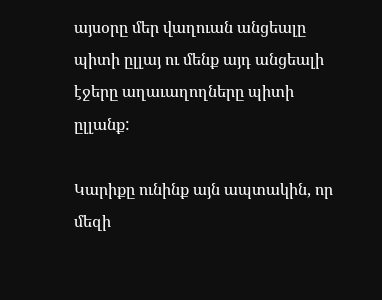այսօրը մեր վաղուան անցեալը պիտի ըլլայ ու մենք այդ անցեալի էջերը աղաւաղողները պիտի ըլլանք:

Կարիքը ունինք այն ապտակին, որ մեզի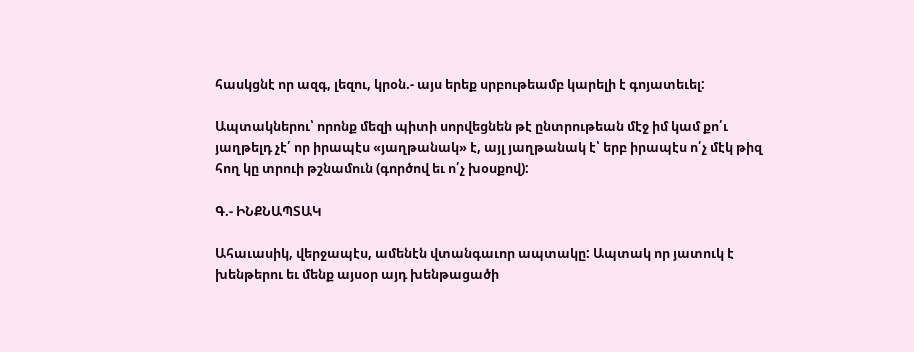հասկցնէ որ ազգ, լեզու, կրօն.- այս երեք սրբութեամբ կարելի է գոյատեւել:

Ապտակներու՝ որոնք մեզի պիտի սորվեցնեն թէ ընտրութեան մէջ իմ կամ քո՛ւ յաղթելդ չէ՛ որ իրապէս «յաղթանակ» է, այլ յաղթանակ է՝ երբ իրապէս ո՛չ մէկ թիզ հող կը տրուի թշնամուն (գործով եւ ո՛չ խօսքով):

Գ.- ԻՆՔՆԱՊՏԱԿ

Ահաւասիկ, վերջապէս, ամենէն վտանգաւոր ապտակը: Ապտակ որ յատուկ է խենթերու եւ մենք այսօր այդ խենթացածի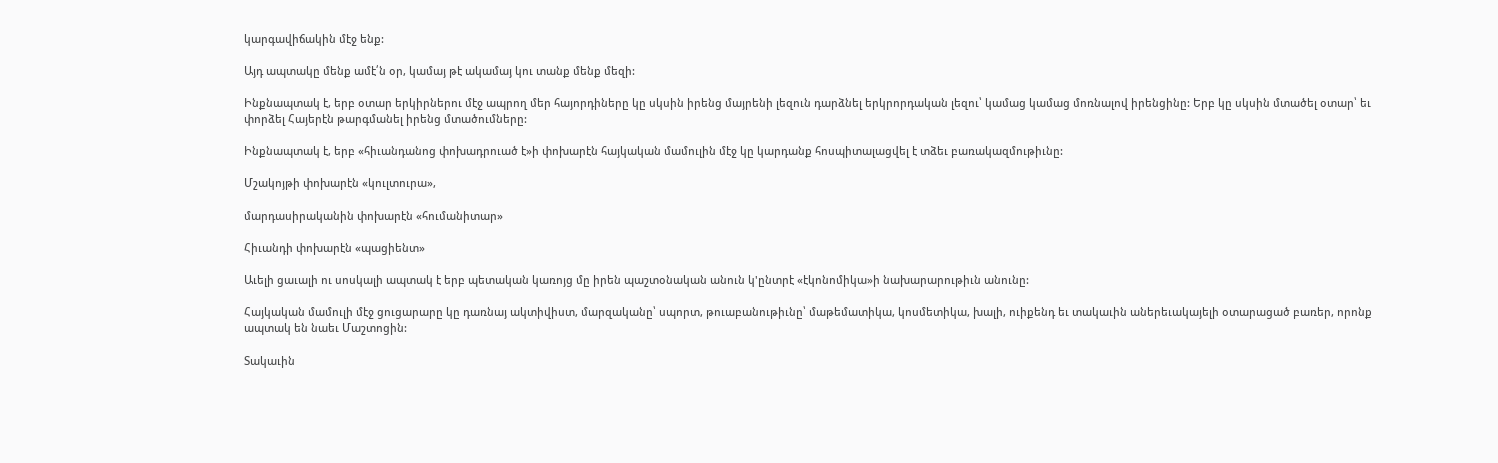կարգավիճակին մէջ ենք:

Այդ ապտակը մենք ամէ՛ն օր, կամայ թէ ակամայ կու տանք մենք մեզի:

Ինքնապտակ է, երբ օտար երկիրներու մէջ ապրող մեր հայորդիները կը սկսին իրենց մայրենի լեզուն դարձնել երկրորդական լեզու՝ կամաց կամաց մոռնալով իրենցինը: Երբ կը սկսին մտածել օտար՝ եւ փորձել Հայերէն թարգմանել իրենց մտածումները:

Ինքնապտակ է, երբ «հիւանդանոց փոխադրուած է»ի փոխարէն հայկական մամուլին մէջ կը կարդանք հոսպիտալացվել է տձեւ բառակազմութիւնը:

Մշակոյթի փոխարէն «կուլտուրա»,

մարդասիրականին փոխարէն «հումանիտար»

Հիւանդի փոխարէն «պացիենտ»

Աւելի ցաւալի ու սոսկալի ապտակ է երբ պետական կառոյց մը իրեն պաշտօնական անուն կ'ընտրէ «էկոնոմիկա»ի նախարարութիւն անունը:

Հայկական մամուլի մէջ ցուցարարը կը դառնայ ակտիվիստ, մարզականը՝ սպորտ, թուաբանութիւնը՝ մաթեմատիկա, կոսմետիկա, խալի, ուիքենդ եւ տակաւին աներեւակայելի օտարացած բառեր, որոնք ապտակ են նաեւ Մաշտոցին:

Տակաւին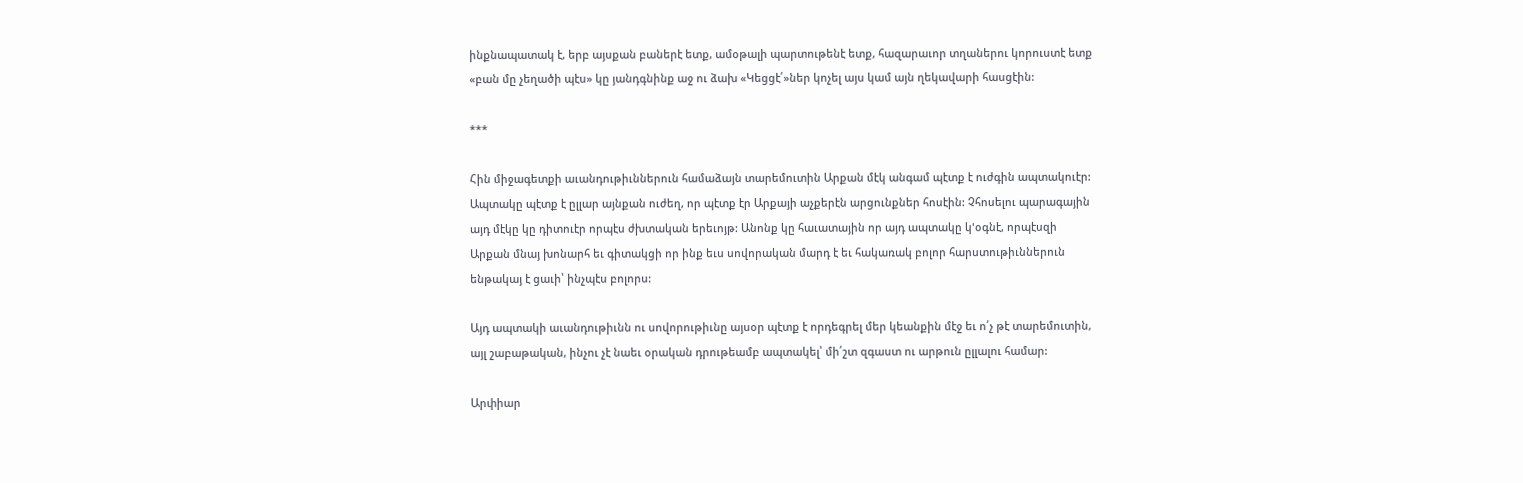ինքնապատակ է, երբ այսքան բաներէ ետք, ամօթալի պարտութենէ ետք, հազարաւոր տղաներու կորուստէ ետք «բան մը չեղածի պէս» կը յանդգնինք աջ ու ձախ «Կեցցէ՛»ներ կոչել այս կամ այն ղեկավարի հասցէին:

***

Հին միջագետքի աւանդութիւններուն համաձայն տարեմուտին Արքան մէկ անգամ պէտք է ուժգին ապտակուէր: Ապտակը պէտք է ըլլար այնքան ուժեղ, որ պէտք էր Արքայի աչքերէն արցունքներ հոսէին: Չհոսելու պարագային այդ մէկը կը դիտուէր որպէս ժխտական երեւոյթ: Անոնք կը հաւատային որ այդ ապտակը կ'օգնէ, որպէսզի Արքան մնայ խոնարհ եւ գիտակցի որ ինք եւս սովորական մարդ է եւ հակառակ բոլոր հարստութիւններուն ենթակայ է ցաւի՝ ինչպէս բոլորս:

Այդ ապտակի աւանդութիւնն ու սովորութիւնը այսօր պէտք է որդեգրել մեր կեանքին մէջ եւ ո՛չ թէ տարեմուտին, այլ շաբաթական, ինչու չէ նաեւ օրական դրութեամբ ապտակել՝ մի՛շտ զգաստ ու արթուն ըլլալու համար:

Արփիար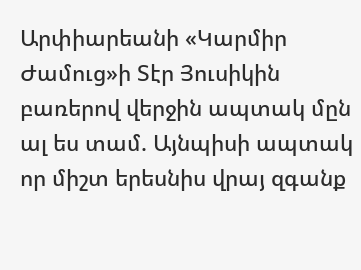Արփիարեանի «Կարմիր Ժամուց»ի Տէր Յուսիկին բառերով վերջին ապտակ մըն ալ ես տամ. Այնպիսի ապտակ որ միշտ երեսնիս վրայ զգանք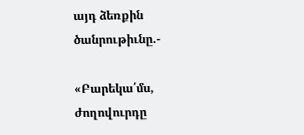այդ ձեռքին ծանրութիւնը.-

«Բարեկա՛մս,  ժողովուրդը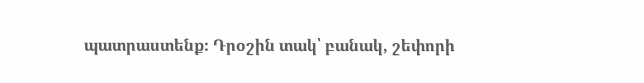պատրաստենք։ Դրօշին տակ՝ բանակ, շեփորի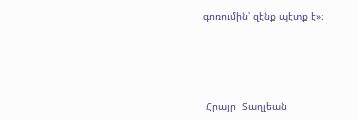գոռումին՝ զէնք պէտք է»։





 Հրայր  Տաղլեան